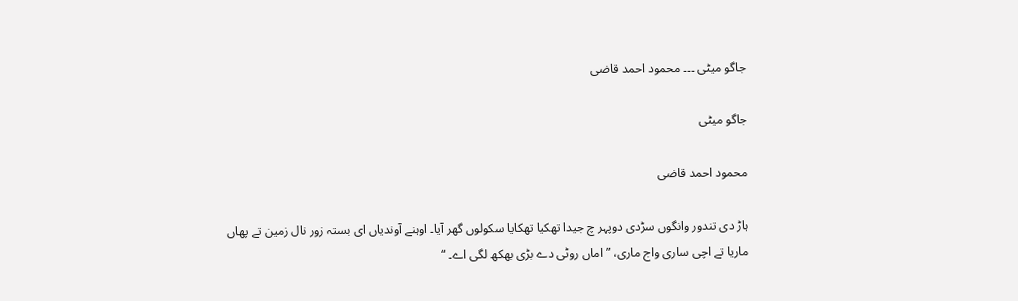جاگو میٹی ۔۔۔ محمود احمد قاضی

جاگو میٹی

محمود احمد قاضی

ہاڑ دی تندور وانگوں سڑدی دوپہر چ جیدا تھکیا تھکایا سکولوں گھر آیا۔ اوہنے آوندیاں ای بستہ زور نال زمین تے پھاں ماریا تے اچی ساری واج ماری، ” اماں روٹی دے بڑی بھکھ لگی اے۔ “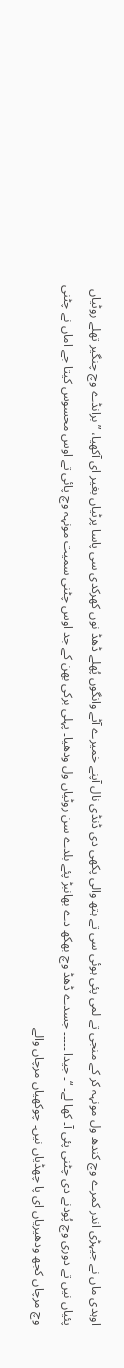اوہدی ماں نے جیہڑی اندر کمرے وچ کندھ ول مونہہ کر کے منجی تے لمی پئی ہوئی سی تے ہتھ والی پکھی دی ڈنڈی نال آپنے خمیرے آٹے وانگوں پُھلے ڈھڈ نوں کھرکدی سی پاسا پرٹیاں بغیر ای آکھیا، ” برانڈے وچ چنگیر تھلے روٹیاں پئیاں نیں تے دوری وچ پُودنے دی چٹنی پئی آ۔ کھا لے۔ “۔ جیدا ۔۔۔۔۔ جسدے ڈھڈ وچ بھکھ دے بھانبڑ پئے بلدے سن روٹیاں ول ودھیا۔ پہلی برکی بھن کے جد اوس چٹنی سمیت مونہہ وچ پائی تے اوس محسوس کیتا جے اماں نے چٹنی وچ مرچاں کجھ ودھیریاں ای پا چھڈیاں نیں۔ چوکھیاں مرچاں والے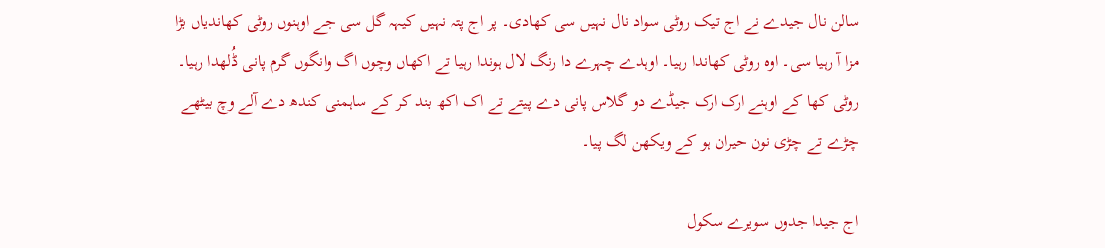سالن نال جیدے نے اج تیک روٹی سواد نال نہیں سی کھادی۔ پر اج پتہ نہیں کیہہ گل سی جے اوہنوں روٹی کھاندیاں بڑا مزا آ رہیا سی۔ اوہ روٹی کھاندا رہیا۔ اوہدے چہرے دا رنگ لال ہوندا رہیا تے اکھاں وچوں اگ وانگوں گرم پانی ڈُلھدا رہیا۔ روٹی کھا کے اوہنے ارک ارک جیڈے دو گلاس پانی دے پیتے تے اک اکھ بند کر کے ساہمنی کندھ دے آلے وچ بیٹھے چڑے تے چڑی نون حیران ہو کے ویکھن لگ پیا۔

اج جیدا جدوں سویرے سکول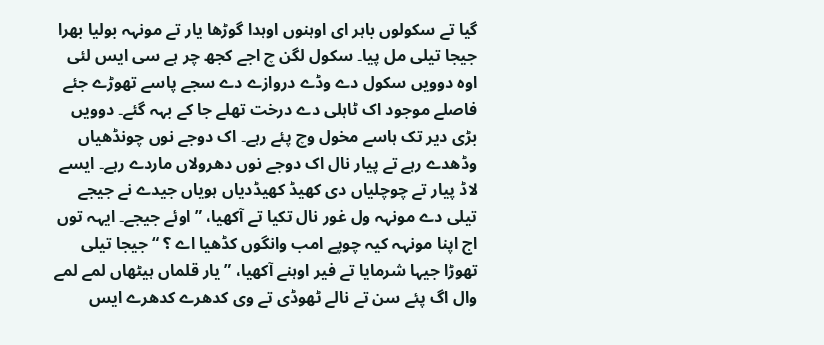گیا تے سکولوں باہر ای اوہنوں اوہدا گوڑھا یار تے مونہہ بولیا بھرا جیجا تیلی مل پیا۔ سکول لگن چ اجے کجھ چر ہے سی ایس لئی اوہ دوویں سکول دے وڈے دروازے دے سجے پاسے تھوڑے جئے فاصلے موجود اک ٹاہلی دے درخت تھلے جا کے بہہ گئے۔ دوویں بڑی دیر تک ہاسے مخول وچ پئے رہے۔ اک دوجے نوں چونڈھیاں وڈھدے رہے تے پیار نال اک دوجے نوں دھرولاں ماردے رہے۔ ایسے لاڈ پیار تے چوچلیاں دی کھیڈ کھیڈدیاں ہویاں جیدے نے جیجے تیلی دے مونہہ ول غور نال تکیا تے آکھیا، ” اوئے جیجے۔ ایہہ توں اج اپنا مونہہ کیہ چوپے امب وانگوں کڈھیا اے ؟ “جیجا تیلی تھوڑا جیہا شرمایا تے فیر اوہنے آکھیا، ” یار قلماں ہیٹھاں لمے لمے وال اگ پئے سن تے نالے ٹھوڈی تے وی کدھرے کدھرے ایس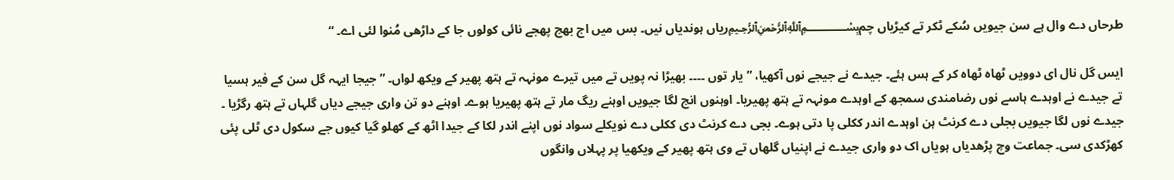طرحاں دے وال ہے سن جیویں سُکے ٹکر تے کیڑیاں چم﷽ریاں ہوندیاں نیں۔ بس میں اج بھج پھجے نائی کولوں جا کے داڑھی مُنوا لئی اے۔ “

ایس گل نال ای دوویں ٹھاہ ٹھاہ کر کے ہس ہئے۔ جیدے نے جیجے نوں آکھیا، ” یار توں ۔۔۔۔ بھیڑا نہ پویں تے میں تیرے مونہہ تے ہتھ پھیر کے ویکھ لواں۔ ” جیجا ایہہ گل سن کے فیر ہسیا تے جیدے نے اوہدے ہاسے نوں رضامندی سمجھ کے اوہدے مونہہ تے ہتھ پھیریا۔ اوہنوں انج لگا جیویں اوہنے ریگ مار تے ہتھ پھیریا ہوے۔ اوہنے دو تن واری جیجے دیاں گلہاں تے ہتھ رگڑیا ۔ جیدے نوں لگا جیویں بجلی دے کرنٹ ہن اوہدے اندر ککلی پا دتی ہوے۔ بجی دے کرنٹ دی ککلی دے نویکلے سواد نوں اپنے اندر لکا کے جیدا اٹھ کے کھلو گیا کیوں جے سکول دی ٹلی پئی کھڑکدی سی۔ جماعت وچ پڑھدیاں ہویاں اک دو واری جیدے نے اپنیاں گلھاں تے وی ہتھ پھیر کے ویکھیا پر پہلاں وانگوں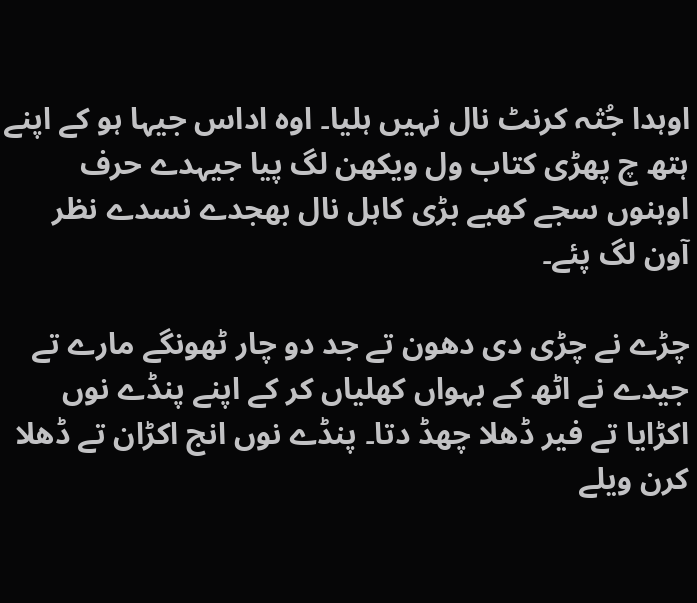اوہدا جُثہ کرنٹ نال نہیں ہلیا۔ اوہ اداس جیہا ہو کے اپنے ہتھ چ پھڑی کتاب ول ویکھن لگ پیا جیہدے حرف اوہنوں سجے کھبے بڑی کاہل نال بھجدے نسدے نظر آون لگ پئے۔

چڑے نے چڑی دی دھون تے جد دو چار ٹھونگے مارے تے جیدے نے اٹھ کے بہواں کھلیاں کر کے اپنے پنڈے نوں اکڑایا تے فیر ڈھلا چھڈ دتا۔ پنڈے نوں انج اکڑان تے ڈھلا کرن ویلے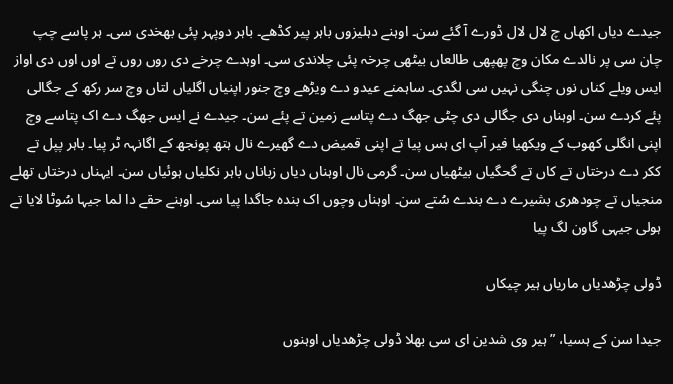جیدے دیاں اکھاں چ لال لال ڈورے آ گئے سن۔ اوہنے دہلیزوں باہر پیر کڈھے۔ باہر دوپہر پئی بھخدی سی۔ ہر پاسے چپ چان سی پر نالدے مکان وچ پھپھی طالعاں بیٹھی چرخہ پئی چلاندی سی۔ اوہدے چرخے دی روں روں تے اوں اوں دی اواز ایس ویلے کناں نوں چنگی نہیں سی لگدی۔ ساہمنے عیدو دے ویڑھے وچ جنور اپنیاں اگلیاں لتاں وچ سر رکھ کے جگالی پئے کردے سن۔ اوہناں دی جگالی دی چٹی جھگ دے پتاسے زمین تے پئے سن۔ جیدے نے ایس جھگ دے اک پتاسے وچ اپنی انگلی کھوب کے ویکھیا فیر آپ ای ہس پیا تے اپنی قمیض دے گھیرے نال ہتھ پونجھ کے اگانہہ ٹر پیا۔ باہر پپل تے ککر دے درختاں تے کاں تے گحگیاں بیٹھیاں سن۔ گرمی نال اوہناں دیاں زباناں باہر نکلیاں ہوئیاں سن۔ ایہناں درختاں تھلے منجیاں تے چودھری بشیرے دے بندے سُتے سن۔ اوہناں وچوں اک بندہ جاگدا پیا سی۔ اوہنے حقے دا لما جیہا سُوٹا لایا تے ہولی جیہی گاون لگ پیا

ڈولی چڑھدیاں ماریاں ہیر چیکاں

جیدا سن کے ہسیا، ” ہیر وی شدین ای سی بھلا ڈولی چڑھدیاں اوہنوں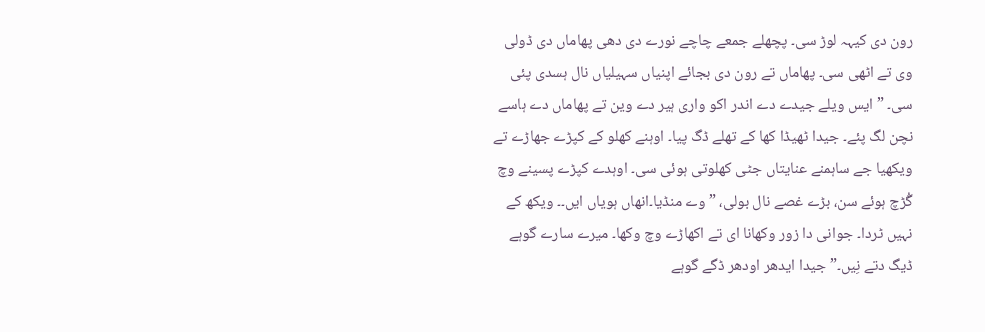رون دی کیہہ لوڑ سی۔ پچھلے جمعے چاچے نورے دی دھی پھاماں دی ڈولی وی تے اٹھی سی۔ پھاماں تے رون دی بجائے اپنیاں سہیلیاں نال ہسدی پئی سی۔ ” ایس ویلے جیدے دے اندر اکو واری ہیر دے وین تے پھاماں دے ہاسے نچن لگ پئے۔ جیدا ٹھیڈا کھا کے تھلے ڈگ پیا۔ اوہنے کھلو کے کپڑے جھاڑے تے ویکھیا جے ساہمنے عنایتاں جٹی کھلوتی ہوئی سی۔ اوہدے کپڑے پسینے وچ گُڑچ ہوئے سن، بڑے غصے نال بولی، ” وے منڈیا۔انھاں ہویاں ایں۔۔ ویکھ کے نہیں ٹردا۔ جوانی دا زور وکھانا ای تے اکھاڑے وچ وکھا۔ میرے سارے گوہے ڈیگ دتے نِیں۔” جیدا ایدھر اودھر ڈگے گوہے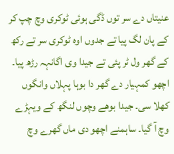عنیتاں دے سر توں ڈگی ہوئی ٹوکری وچ چپ کر کے پان لگ پیا تے جدوں اوہ ٹوکری سر تے رکھ کے گھر ول ٹر پئی تے جیدا وی اگانہہ رڑھ پیا۔ اچھو کمہیار دے گھر دا بوہا پہلاں وانگوں کھلا سی۔ جیدا بوھے وچوں لنگھ کے ویہڑے وچ آ گیا۔ ساہمنے اچھو دی ماں گھرے وچ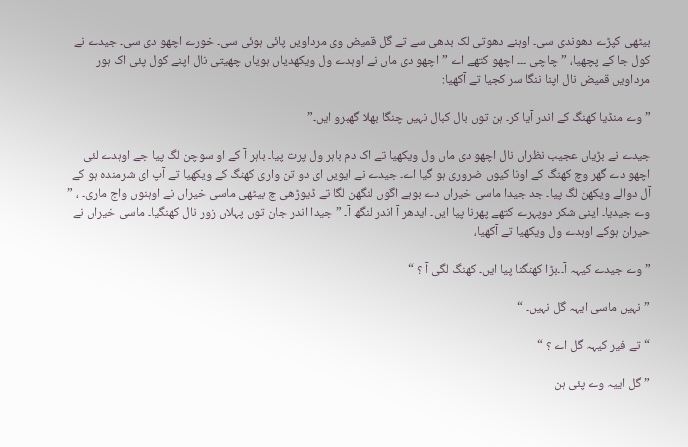بیٹھی کپڑے دھوندی سی۔ اوہنے دھوتی لک بدھی سے تے گل قمیض وی مرداویں پائی ہوئی سی۔ خورے اچھو دی سی۔ جیدے نے کول جا کے پچھیا، ” چاچی ۔۔۔ اچھو کتھے اے ” اچھو دی ماں نے اوہدے ول ویکھدیاں ہویاں چھیتی نال اپنے کول پئی اک ہور مرداویں قمیض نال اپنا ننگا سر کجیا تے آکھیا:

” وے منڈیا کھنگ کے اندر آیا کر۔ ہن توں بال کبال نہیں چنگا بھلا گھبرو ایں۔”

جیدے نے بڑیاں عجیب نظراں نال اچھو دی ماں ول ویکھیا تے اک دم باہر ول پرت پیا۔ باہر آ کے او سوچن لگ پیا جے اوہدے لئی اچھو دے گھر وچ کھنگ کے اونا کیوں ضروری ہو گیا اے۔ جیدے نے ایویں ای دو تن واری کھنگ کے ویکھیا تے آپ ای شرمندہ ہو کے آل دوالے ویکھن لگ پیا۔ جد جیدا ماسی خیراں دے بوہے اگوں لنگھن لگا تے ڈیوڑھی چ بیٹھی ماسی خیراں نے اوہنوں واج ماری۔ ، ” وے جیدیا۔ اینی شکر دوپہرے کتھے پھرنا پیا ایں۔ ایدھر آ اندر لنگھ آ۔ ” جیدا اندر جان توں پہلاں زور نال کھنگیا۔ ماسی خیراں نے حیران ہوکے اوہدے ول ویکھیا تے آکھیا،

” وے جیدے کیہہ آ۔۔بڑا کھنگنا پیا ایں۔ کھنگ لگی آ ؟ “

” نہیں ماسی ایہہ گل نہیں۔ “

“تے فیر کیہہ گل اے ؟ “

” گل اییہ وے پئی ہن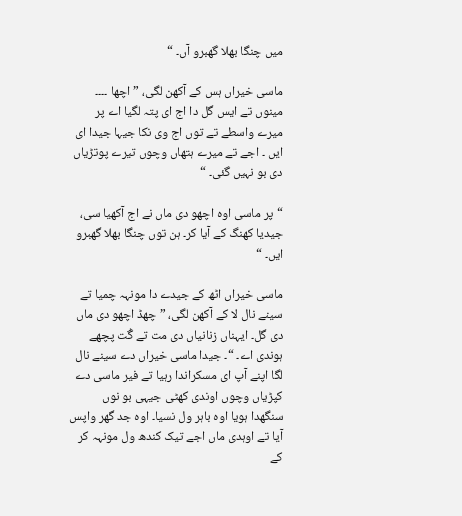میں چنگا بھلا گھبرو آں۔ “

ماسی خیراں ہس کے آکھن لگی، ” اچھا ۔۔۔۔ مینوں تے ایس گل دا اج ای پتہ لگیا اے پر میرے واسطے تے توں اج وی نکا جیہا جیدا ای ایں ۔ اجے تے میرے ہتھاں وچوں تیرے پوتڑیاں دی بو نہیں گئی۔ “

“پر ماسی اوہ اچھو دی ماں نے اج آکھیا سی، جیدیا کھنگ کے آیا کر۔ ہن توں چنگا بھلا گھبرو ایں۔ “

ماسی خیراں اٹھ کے جیدے دا مونہہ چمیا تے سینے نال لا کے آکھن لگی، ” چھڈ اچھو دی ماں دی گل۔ ایہناں زنانیاں دی مت تے گُت پچھے ہوندی اے۔ “۔ جیدا ماسی خیراں دے سینے نال لگا اپنے آپ ای مسکراندا رہیا تے فیر ماسی دے کپڑیاں وچوں اوندی کھٹی جیہی بو نوں سنگھدا ہویا اوہ باہر ول نسیا۔ اوہ جد گھر واپس آیا تے اوہدی ماں اجے تیک کندھ ول مونہہ کر کے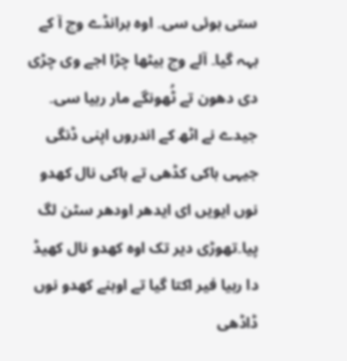ستی ہوئی سی۔ اوہ برانڈے وچ آ کے بہہ گیا۔ آلے وچ بیٹھا چڑا اجے وی چڑی دی دھون تے ٹُھونگے مار رہیا سی۔ جیدے نے اٹھ کے اندروں اپنی ڈنگی جیہی ہاکی کڈھی تے ہاکی نال کھدو نوں ایویں ای ایدھر اودھر سٹن لگ پیا۔تھوڑی دیر تک اوہ کھدو نال کھیڈ دا رہیا فیر اکتا گیا تے اوہنے کھدو نوں ڈاڈھی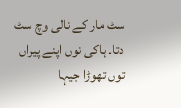سٹ مار کے نالی وچ سٹ دتا۔ ہاکی نوں اپنے پیراں توں تھوڑا جیہا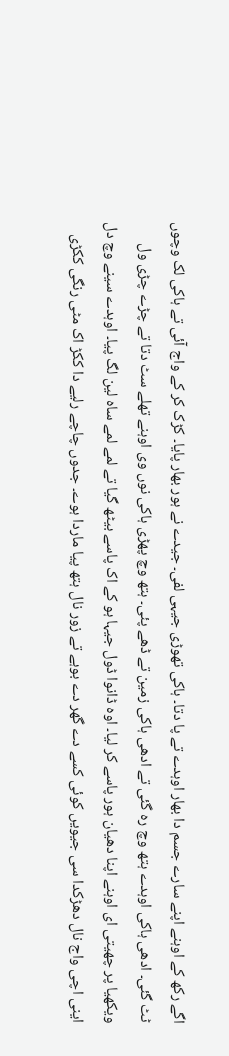اگے رکھ کے اوہنے اپنے سارے جسم دا بھار اوہدے تے پا دتا۔ ہاکی تھوڑی جیہی لفی۔ جیدے نے ہور بھار پایا۔ کڑک کر کے واج آئی تے ہاکی لک وچوں ٹٹ گئی۔ ادھی ہاکی اوہدے ہتھ وچ رہ گئی تے ادھی ہاکی زمین تے ڈھے پئی۔ ہتھ وچ پھڑی ہاکی نوں وی اوہنے تھلے سٹ دتا تے چڑے چڑی ول ویکھیا پر چھیتی ای اوہنے اپنا دھیان ہور پاسے کر لیا۔ اوہ ڈانوا ڈول جیہا ہو کے اک پاسے بیٹھ گیا تے لمے لمے ساہ لین لگ پیا۔ اوہدے سینے وچ دل اینی اچی واج نال دھڑکدا سی جیویں کوئی کسے دے گھر دے بوہے تے زور نال ہتھ پیا ماردا ہوے۔ جدوں چاچے رلیے دا ککڑ اک مٹی رنگی ککڑی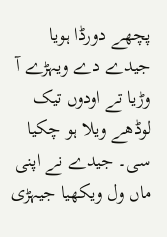پچھے دورڈا ہویا جیدے دے ویہڑے آ وڑیا تے اودوں تیک لوڈھے ویلا ہو چکیا سی۔ جیدے نے اپنی ماں ول ویکھیا جیہڑی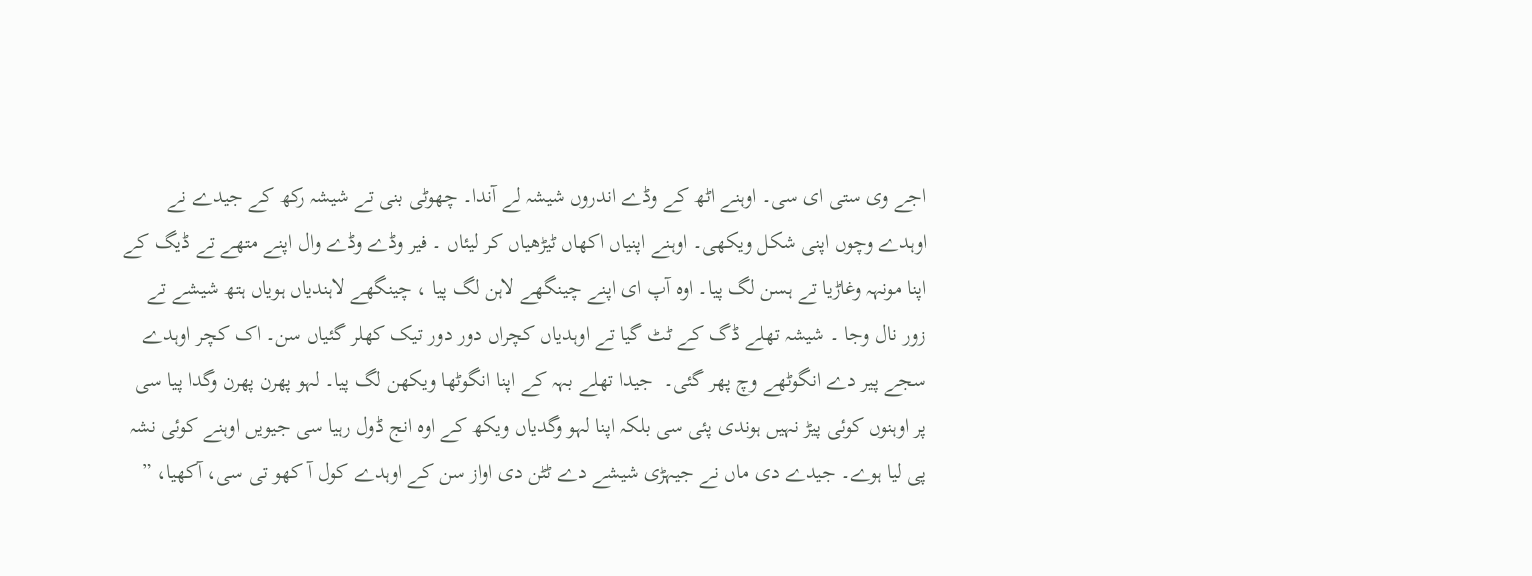اجے وی ستی ای سی۔ اوہنے اٹھ کے وڈے اندروں شیشہ لے آندا۔ چھوٹی بنی تے شیشہ رکھ کے جیدے نے اوہدے وچوں اپنی شکل ویکھی۔ اوہنے اپنیاں اکھاں ٹیڑھیاں کر لیئاں ۔ فیر وڈے وڈے وال اپنے متھے تے ڈیگ کے اپنا مونہہ وغاڑیا تے ہسن لگ پیا۔ اوہ آپ ای اپنے چینگھے لاہن لگ پیا ، چینگھے لاہندیاں ہویاں ہتھ شیشے تے زور نال وجا ۔ شیشہ تھلے ڈگ کے ٹٹ گیا تے اوہدیاں کچراں دور دور تیک کھلر گئیاں سن۔ اک کچر اوہدے سجے پیر دے انگوٹھے وچ پھر گئی۔  جیدا تھلے بہہ کے اپنا انگوٹھا ویکھن لگ پیا۔ لہو پھرن پھرن وگدا پیا سی پر اوہنوں کوئی پیڑ نہیں ہوندی پئی سی بلکہ اپنا لہو وگدیاں ویکھ کے اوہ انج ڈول رہیا سی جیویں اوہنے کوئی نشہ پی لیا ہوے۔ جیدے دی ماں نے جیہڑی شیشے دے ٹٹن دی اواز سن کے اوہدے کول آ کھو تی سی، آکھیا، ”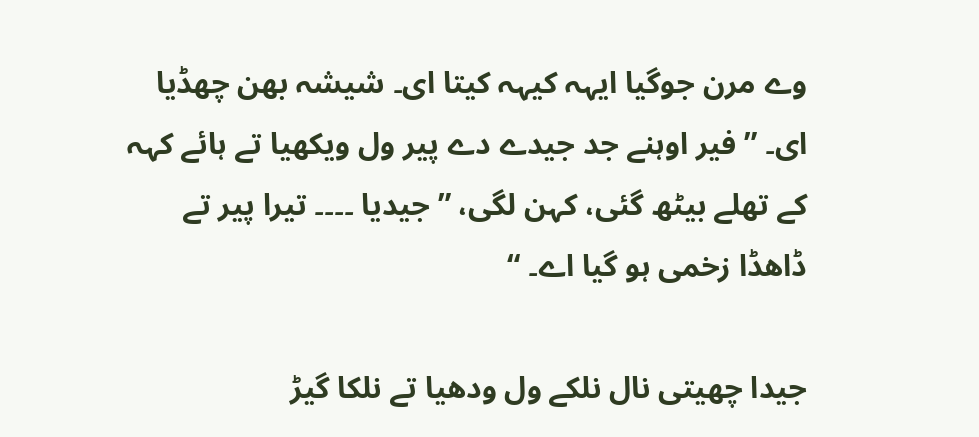وے مرن جوگیا ایہہ کیہہ کیتا ای۔ شیشہ بھن چھڈیا ای۔ ” فیر اوہنے جد جیدے دے پیر ول ویکھیا تے ہائے کہہ کے تھلے بیٹھ گئی، کہن لگی، ” جیدیا ۔۔۔۔ تیرا پیر تے ڈاھڈا زخمی ہو گیا اے۔ “

جیدا چھیتی نال نلکے ول ودھیا تے نلکا گیڑ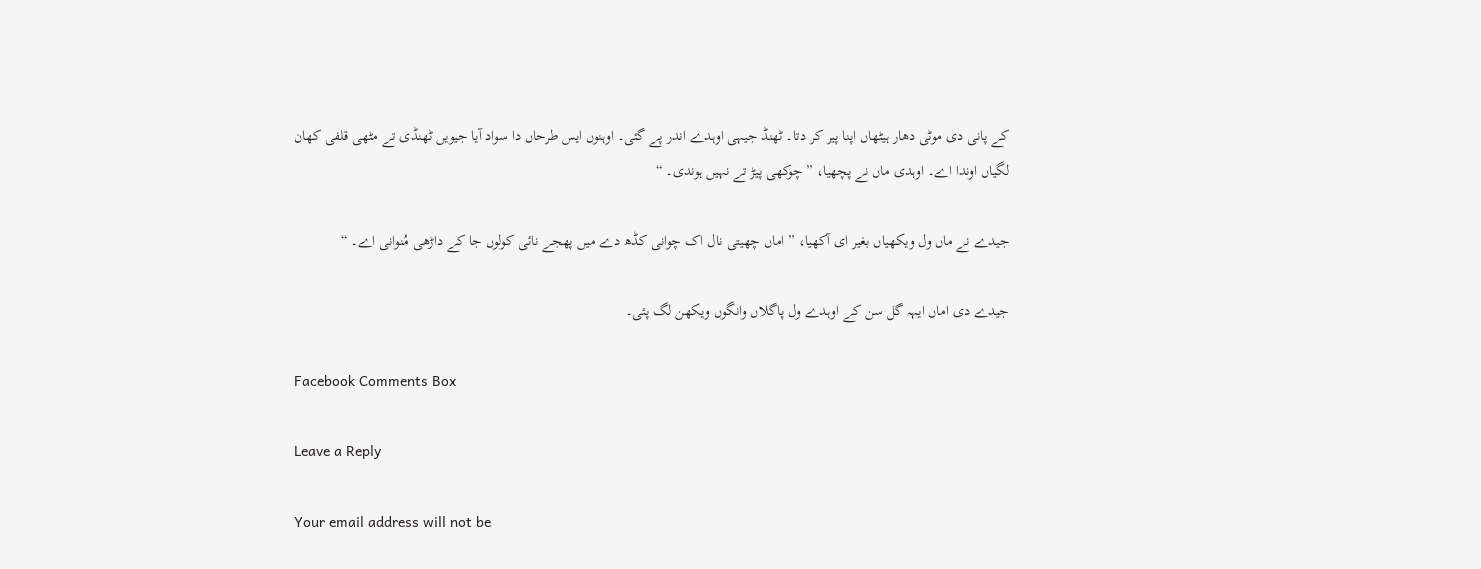کے پانی دی موٹی دھار ہیٹھاں اپنا پیر کر دتا۔ ٹھنڈ جیہی اوہدے اندر پے گئی۔ اوہنوں ایس طرحاں دا سواد آیا جیویں ٹھنڈی تے مٹھی قلفی کھان لگیاں اوندا اے۔ اوہدی ماں نے پچھیا، ” چوکھی پیڑ تے نہیں ہوندی۔ “

جیدے نے ماں ول ویکھیاں بغیر ای آکھیا، ” اماں چھیتی نال اک چوانی کڈھ دے میں پھجے نائی کولوں جا کے داڑھی مُنوانی اے۔ “

جیدے دی اماں ایہہ گل سن کے اوہدے ول پاگلاں وانگوں ویکھن لگ پئی۔

Facebook Comments Box

Leave a Reply

Your email address will not be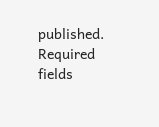published. Required fields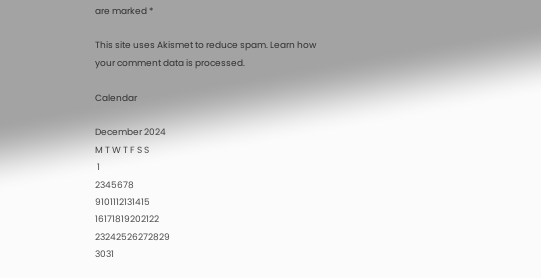are marked *

This site uses Akismet to reduce spam. Learn how your comment data is processed.

Calendar

December 2024
M T W T F S S
 1
2345678
9101112131415
16171819202122
23242526272829
3031